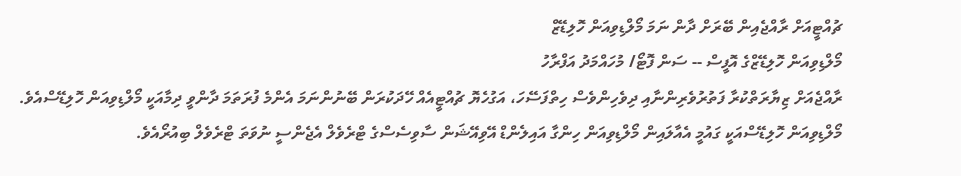ޗުއްޓީއަށް ރާއްޖެއިން ބޭރަށް ދާން ނަމަ މޯލްޑިވިއަން ހޮލިޑޭޒް
މޯލްޑިވިއަން ހޮލިޑޭޒްގެ އޮފީސް -- ސަން ފޮޓޯ/ މުހައްމަދު އަފްރާހު
ރާއްޖެއަށް ޒިޔާރަތްކުރާ ފަތުރުވެރިންނާއި ދިވެހިންވެސް ހިތްފަސޭހަ، އަގުހެޔޮ ޗުއްޓީއެއް ހޭދަކުރަން ބޭނުންނަމަ އެންމެ ފުރަތަމަ ދާންވީ ދިމާއަކީ މޯލްޑިވިއަން ހޮލިޑޭސްއެވެ. މޯލްޑިވިއަން ހޮލިޑޭސްއަކީ ގައުމީ އެއާލައިން މޯލްޑިވިއަން ހިންގާ އައިލެންޑް އޭވިއޭޝަން ސާވިސެސްގެ ޓްރެވެލް އެޖެންސީ ނުވަތަ ޓްރެވެލް ބިއުރޯއެވެ.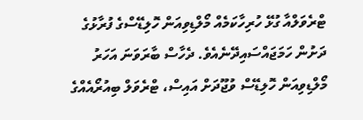ޓްރެވަލްއާ ގުޅޭ ހުރިހާކަމެއް މޯލްޑިވިއަން ހޮލިޑޭސްގެ ފުރާޅުގެ ދަށުން ހަމަޖައްސައިދޭނެއެވެ. ދެހާސް ބާރަވަނަ އަހަރު މޯލްޑިވިއަން ހޮލިޑޭސް ވުޖޫދަށް އައިސް، ޓްރެވަލް ބިއުރޯއެއްގެ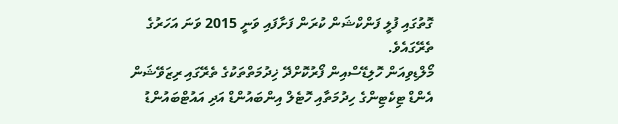ގޮތުގައި ފުލީ ފަންކްޝަން ކުރަން ފަށާފައި ވަނީ 2015 ވަނަ އަހަރުގެ ތެރޭގައެވެ.
މޯލްޑިވިއަން ހޮލިޑޭސްއިން ފޯރުކޮށްދޭ ޚިދުމަތްތަކުގެ ތެރޭގައި ރިޒަވޭޝަން އެންޑް ޓިކެޓިންގެ ހިދުމަތާއި ހޮޓެލް އިންބައުންޑް އަދި އައުޓްބައުންޑު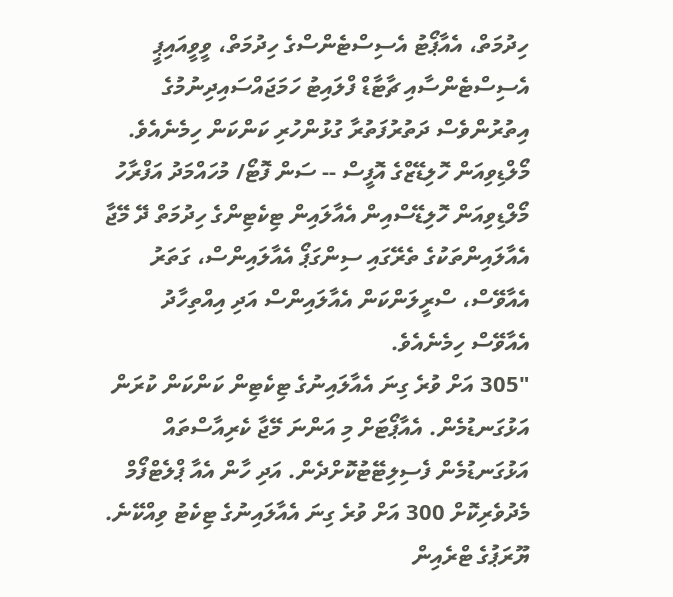ހިދުމަތް، އެއާޕޯޓު އެސިސްޓެންސްގެ ހިދުމަތް، ވީވީއައިޕީ އެސިސްޓެންސާއި ޗާޓާޑް ފްލައިޓު ހަމަޖައްސައިދިނުމުގެ އިތުރުންވެސް ދަތުރުފަތުރާ ގުޅުންހުރި ކަންކަން ހިމެނެއެވެ.
މޯލްޑިވިއަން ހޮލިޑޭޒްގެ އޮފީސް -- ސަން ފޮޓޯ/ މުހައްމަދު އަފްރާހު
މޯލްޑިވިއަން ހޮލިޑޭސްއިން އެއާލައިން ޓިކެޓިންގެ ހިދުމަތް ދޭ މޭޖާ އެއާލައިންތަކުގެ ތެރޭގައި ސިންގަޕޯ އެއާލައިންސް، ގަތަރު އެއާވޭސް، ސްރީލަންކަން އެއާލައިންސް އަދި އިއްތިހާދު އެއާވޭސް ހިމެނެއެވެ.
"305 އަށް ވުރެ ގިނަ އެއާލައިނުގެ ޓިކެޓިން ކަންކަން ކުރަން އަޅުގަނޑުމެން. އެއާޕޯޓަށް މި އަންނަ މޭޖާ ކެރިއާސްތައް އަޅުގަނޑުމެން ފެސިލިޓޭޓުކޮށްދެން. އަދި ހާން އެއާ ޕްލެޓްފޯމް މެދުވެރިކޮށް 300 އަށް ވުރެ ގިނަ އެއާލައިނުގެ ޓިކެޓު ވިއްކޭނެ. ޔޫރަޕުގެ ޓްރެއިން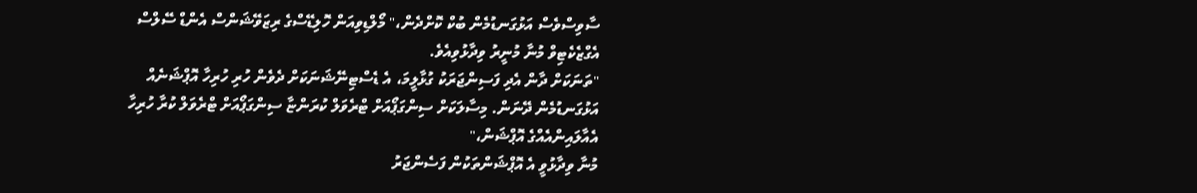ސާވިސްވެސް އަޅުގަނޑުމެން ބުކް ކޮށްދެން،" މޯލްޑިވިއަން ހޮލިޑޭސްގެ ރިޒަވޭޝަންސް އެންޑް ސޭލްސް އެގްޒެކެޓިވް މުނާ މުނީރު ވިދާޅުވިއެވެ.
"ތަނަކަށް ދާން އެދި ފަސިންޖަރަކު ގުޅާލީމަ، އެ ޑެސްޓިނޭޝަނަކަށް ދެވެން ހުރި ހުރިހާ އޮޕްޝަނެއް އަޅުގަނޑުމެން ދޭނަން. މިސާލަކަށް ސިންގަޕޯއަށް ޓްރެވަލް ކުރަންޏާ ސިންގަޕޯއަށް ޓްރެވަލް ކުރާ ހުރިހާ އެއާލައިންއެއްގެ އޮޕްޝަން،"
މުނާ ވިދާޅުވީ އެ އޮޕްޝަންތަކުން ފަސެންޖަރު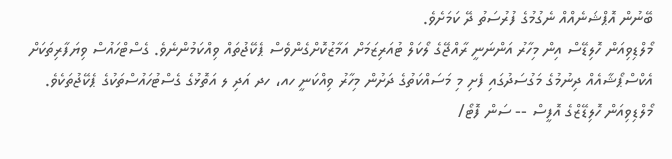ބޭނުން އޮޕްޝަނެއްއް ނެގުމުގެ ފުރުސަތު ދޭ ކަމަށެވެ.
މޯލްޑިވިއަން ހޮލިޑޭސް އިން މިހާރު އަންނަނީ ރާއްޖޭގެ ލޯކަލް ޓުއަރިޒަމަށް އަމާޒުކޮށްގެންވެސް ޕެކޭޖުތައް ވިއްކަމުންނެވެ. ގެސްޓްހައުސް ވިޔަފާރިތަކަށް އެކްސްޕޯޝާއެއް ދިނުމުގެ މަގުސަދުގައި ފެށި މި މަސައްކަތުގެ ދަށުން މިހާރު ވިއްކަނީ ހއ، ހދ އަދި ލ އަތޮޅުގެ ގެސްޓުހައުސްތަކުގެ ޕެކޭޖުތަކެވެ.
މޯލްޑިވިއަން ހޮލިޑޭޒްގެ އޮފީސް -- ސަން ފޮޓޯ/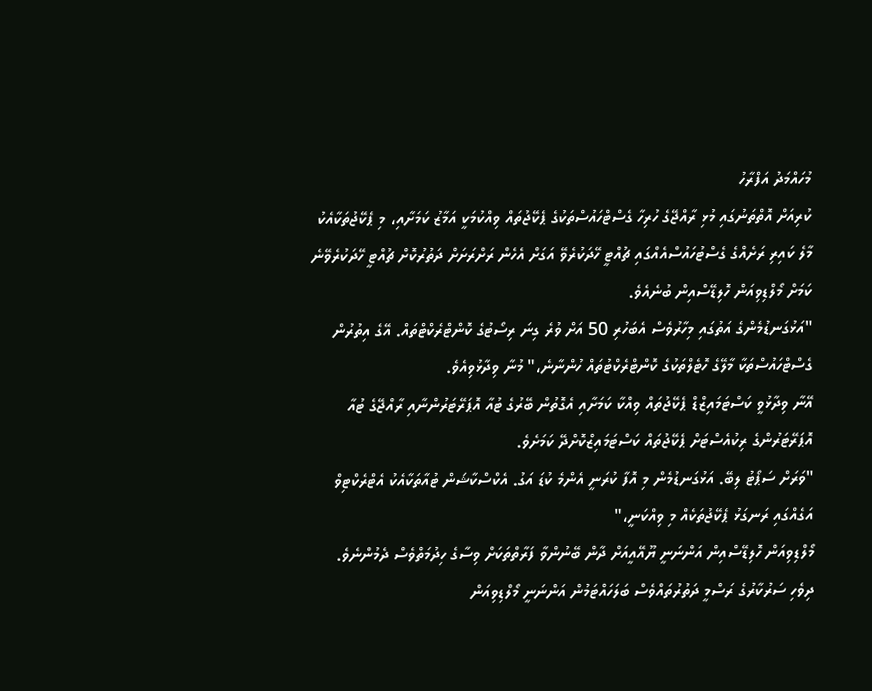މުހައްމަދު އަފްރާހު
ކުރިއަށް އޮތްތަނުގައި މުޅި ރާއްޖޭގެ ހުރިހާ ގެސްޓްހައުސްތަކުގެ ޕެކޭޖުތައް ވިއްކުމަކީ އަމާޒު ކަމަށާއި، މި ޕެކޭޖުތަކާއެކު މާލެ ކައިރި ރަށެއްގެ ގެސްޓުހައުސްއެއްގައި ޗުއްޓީ ހޭދަކުރެވޭ އަގަށް އެހެން ރަށްރަށަށް ދަތުރުކޮށް ޗުއްޓީ ހޭދަކުރެވޭނެ ކަމަށް މޯލްޑިވިއަން ހޮލިޑޭސްއިން ބުނެއެވެ.
"އަޅުގަނޑުމެންގެ އަތުގައި މިހާރުވެސް އެބަހުރި 50 އަށް ވުރެ ގިނަ ރިސޯޓުގެ ކޮންޓްރެކްޓްތައް. އޭގެ އިތުރުން ގެސްޓްހައުސްތަކާ މާލޭގެ ހޮޓެލްތަކުގެ ކޮންޓްރެކްޓުތައް ހުންނާނެ،" މުނާ ވިދާޅުވިއެވެ.
އޭނާ ވިދާޅުވީ ކަސްޓަމައިޒްޑް ޕެކޭޖުތައް ވިއްކާ ކަމަށާއި އެގޮތުން ބޭރުގެ ޓުއާ އޮޕަރޭޓަރުންނާއި ރާއްޖޭގެ ޓުއާ އޮޕަރޭޓަރުންގެ ރިކުއެސްޓަށް ޕެކޭޖުތައް ކަސްޓަމައިޒްކޮށްދޭ ކަމަށެވެ.
"ވަރަށް ސަޕޯޓު ލިބޭ. އަޅުގަނޑުމެން މި އޮފާ ކުރަނީ އެންމެ ކުޑަ އަގު. އެކްސްކާޝަން ޓުއާތަކާއެކު އެޓްރެކްޓިވް އަގެއްގައި ރަނގަޅު ޕެކޭޖުތަކެއް މި ވިއްކަނީ،"
މޯލްޑިވިއަން ހޮލިޑޭސްއިން އަންނަނީ ޔޫއޭއީއަށް ދާން ބޭނުންވާ ފަރާތްތަކަށް ވިސާގެ ހިދުމަތްވެސް ދެމުންނެވެ.
ދިވެހި ސަރުކާރުގެ ރަސްމީ ދަތުރުތައްވެސް ބަލަހައްޓަމުން އަންނަނީ މޯލްޑިވިއަން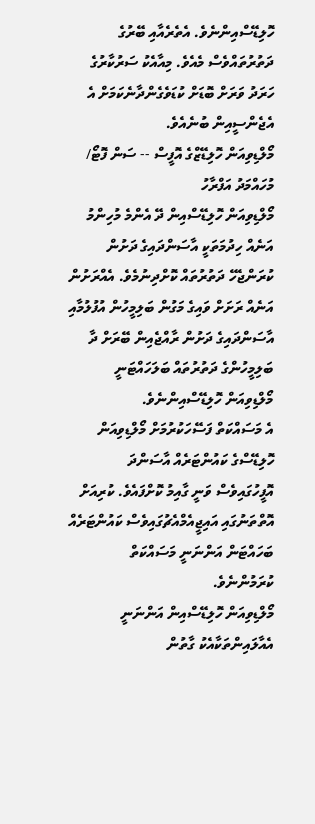ހޮލިޑޭސްއިންނެވެ. އެތެރެއާއި ބޭރުގެ ދަތުރުތައްވެސް މެއެވެ. މިއާއެކު ސަރުކާރުގެ ހަރަދު ވަރަށް ބޮޑަށް ކުޑަވެގެންދާނެކަމަށް އެ އެޖެންސީއިން ބުނެއެވެ.
މޯލްޑިވިއަން ހޮލިޑޭޒްގެ އޮފީސް -- ސަން ފޮޓޯ/ މުހައްމަދު އަފްރާހު
މޯލްޑިވިއަން ހޮލިޑޭސްއިން ދޭ އެންމެ މުހިންމު އަނެއް ހިދުމަތަކީ އާސަންދައިގެ ދަށުން ކުރަންޖެހޭ ދަތުރުތައް ކޮށްދިނުމެވެ. އެއްރަށުން އަނެއް ރަށަށް ވައިގެ މަގުން ބަލިމީހުން އުފުލުމާއި އާސަންދައިގެ ދަށުން ރާއްޖެއިން ބޭރަށް ދާ ބަލިމީހުންގެ ދަތުރުތައް ބަލަހައްޓަނީ މޯލްޑިވިއަން ހޮލިޑޭސްއިންނެވެ.
އެ މަސައްކަތް ފަސޭހަކުރުމަށް މޯލްޑިވިއަން ހޮލިޑޭސްގެ ކައުންޓަރެއް އާސަންދަ އޮފީހުގައިވެސް ވަނީ ގާއިމު ކޮށްފައެވެ. ކުރިއަށް އޮތްތަނުގައި އައިޖީއެމްއެޗުގައިވެސް ކައުންޓަރެއް ބަހައްޓަން އަންނަނީ މަސައްކަތް ކުރަމުންނެވެ.
މޯލްޑިވިއަން ހޮލިޑޭސްއިން އަންނަނީ އެއާލައިންތަކާއެކު ގާތުން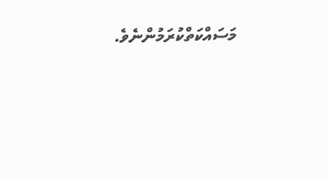މަސައްކަތްކުރަމުންނެވެ.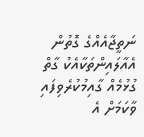ނަތީޖާއެއްގެ ގޮތުން އެއާލައިންތަކާއެކު ގާތް ގުޅުމެއް ގާއިމުކުރެވިފައި ވާކަމަށް އެ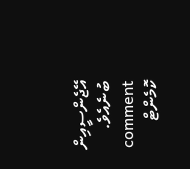އޭޖެންސީއިން ބުނެއެވެ.
comment ކޮމެންޓް